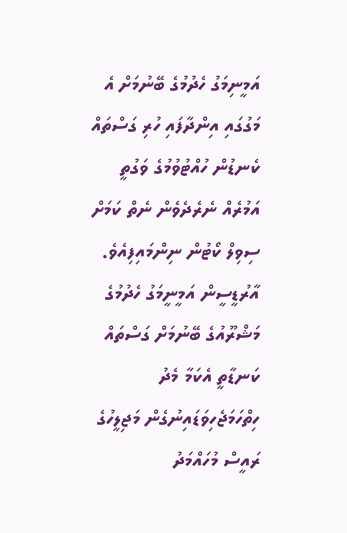އަމީނިމަގު ހެދުމުގެ ބޭނުމަށް އެ މަގުގައި އިންދާފައި ހުރި ގަސްތައް ކެނޑުން ހުއްޓުވުމުގެ ވަގުތީ އަމުރެއް ނެރެދެވެން ނެތް ކަމަށް ސިވިލް ކޯޓުން ނިންމައިފިއެވެ.
އާރުޑީސީން އަމީނީމަގު ހެދުމުގެ މަޝްރޫއުގެ ބޭނުމަށް ގަސްތައް ކަނޑާތީ އެކަމާ މެދު ހިތްހަމަޖެހިވަޑައިނުގެން މަޖިލީހުގެ ރައީސް މުހައްމަދު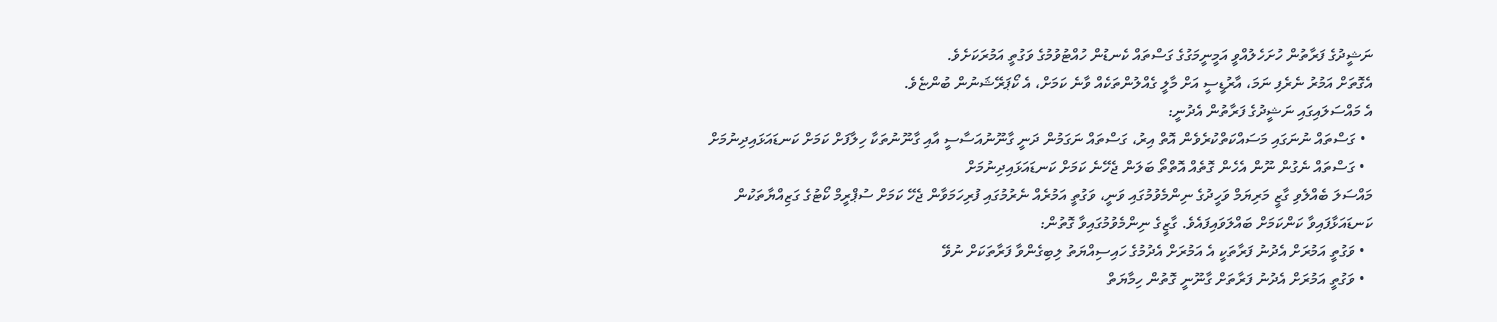ނަޝީދުގެ ފަރާތުން ހުށަހެލުއްވީ އަމީނީމަގުގެ ގަސްތައް ކެނޑުން ހުއްޓުވުމުގެ ވަގުތީ އަމުރަކަށެވެ.
އެގޮތަށް އަމުރު ނެރެފި ނަމަ، އާރުޑީސީ އަށް މާލީ ގެއްލުންތަކެއް ވާނެ ކަމަށް، އެ ކޯޕަރޭޝަނުން ބުންޏެވެ.
އެ މައްސަލައިގައި ނަޝީދުގެ ފަރާތުން އެދުނީ:
  • ގަސްތައް ނުނަގައި މަސައްކަތްކުރެވެން އޮތް އިރު، ގަސްތައް ނަގަމުން ދަނީ ގާނޫނުއަސާސީ އާއި ގާނޫނުތަކާ ހިލާފަށް ކަމަށް ކަނޑައަޅައިދިނުމަށް
  • ގަސްތައް ނެގުން ނޫން އެހެން ގޮތެއް އޮތްތޯ ބަލަން ޖެހޭނެ ކަމަށް ކަނޑައަޅައިދިނުމަށް
މައްސަލަ ބެއްލެވި ގާޒީ މަރިޔަމް ވަހީދުގެ ނިންމެވުމުގައި ވަނީ، ވަގުތީ އަމުރެއް ނެރުމުގައި ފުރިހަމަވާން ޖެހޭ ކަމަށް ސުޕްރީމް ކޯޓުގެ ގަޒިއްޔާތަކުން ކަނޑައަޅާފައިވާ ކަންކަމަށް ބައްލަވައިފައެވެ. ގާޒީގެ ނިންމެވުމުގައިވާ ގޮތުން:
  • ވަގުތީ އަމުރަށް އެދުނު ފަރާތަކީ އެ އަމުރަށް އެދުމުގެ ހައިސިއްޔަތު ލިބިގެންވާ ފަރާތަކަށް ނުވޭ
  • ވަގުތީ އަމުރަށް އެދުނު ފަރާތަށް ގާނޫނީ ގޮތުން ހިމާޔަތް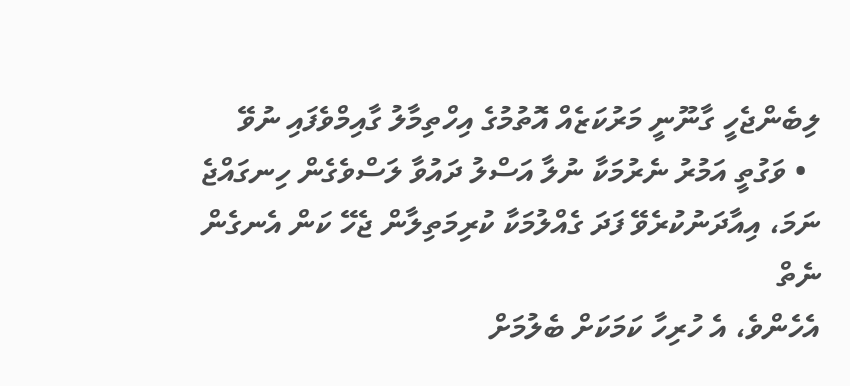ލިބެންޖެހީ ގާނޫނީ މަރުކަޒެއް އޮތުމުގެ އިހްތިމާލު ގާއިމްވެފައި ނުވޭ
  • ވަގުތީ އަމުރު ނެރުމަކާ ނުލާ އަސްލު ދައުވާ ލަސްވެގެން ހިނގައްޖެ ނަމަ، އިއާދަނުކުރެވޭ ފަދަ ގެއްލުމަކާ ކުރިމަތިލާން ޖެހޭ ކަން އެނގެން ނެތް
އެހެންވެ، އެ ހުރިހާ ކަމަކަށް ބެލުމަށް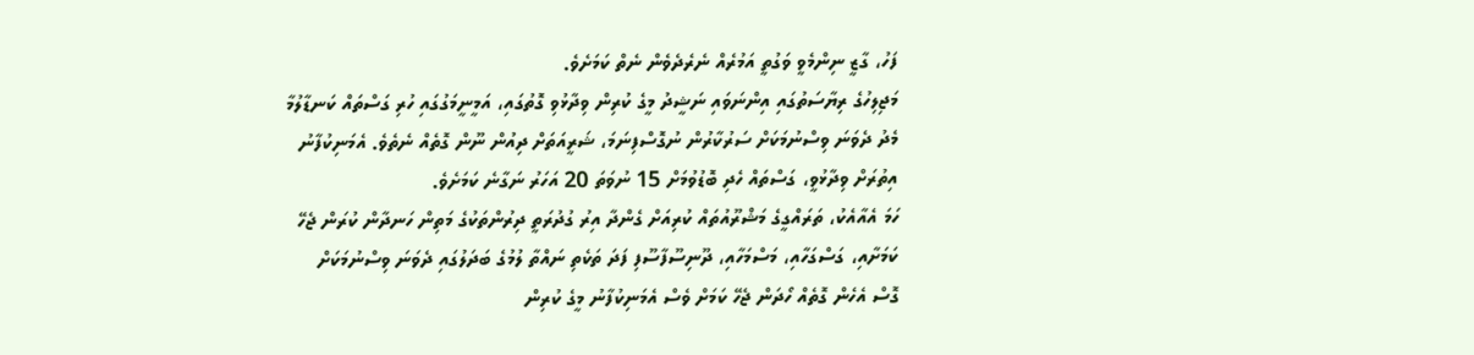ފަހު، ގާޒީ ނިންމެވީ ވަގުތީ އަމުރެއް ނެރެދެވެން ނެތް ކަމަށެވެ.
މަޖިލިހުގެ ރިޔާސަތުގައި އިންނަވައި ނަޝީދު މީގެ ކުރިން ވިދާޅުވި ގޮތުގައި، އަމީނީމަގުގައި ހުރި ގަސްތައް ކަނޑާލުމާ މެދު ދެވަނަ ވިސްނުމަކަށް ސަރުކާރުން ނުގޮސްފިނަމަ، ޝަރީއަތަށް ދިއުން ނޫން ގޮތެއް ނެތެވެ. އެމަނިކުފާނު އިތުރަށް ވިދާޅުވީ، ގަސްތައް ހެދި ބޮޑުވުމަށް 15 ނުވަތަ 20 އަހަރު ނަގާނެ ކަމަށެވެ.
ހަމަ އެއާއެކު، ތަރައްގީގެ މަޝްރޫއުތައް ކުރިއަށް ގެންދާ އިރު ގުދުރަތީ ދިރުންތަކުގެ މަތިން ހަނދާން ކުރަން ޖެހޭ ކަމަށާއި، ގަސްގަހާއި، މަސްމަހާއި، ދޫނިސޫފާސޫފި ފަދަ ތަކެތި ނައްތާ ލުމުގެ ބަދަލުގައި ދެވަނަ ވިސްނުމަކަށް ގޮސް އެހެން ގޮތެއް ހޯދަން ޖެހޭ ކަމަށް ވެސް އެމަނިކުފާނު މީގެ ކުރިން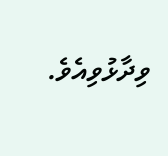ވިދާޅުވިއެވެ.